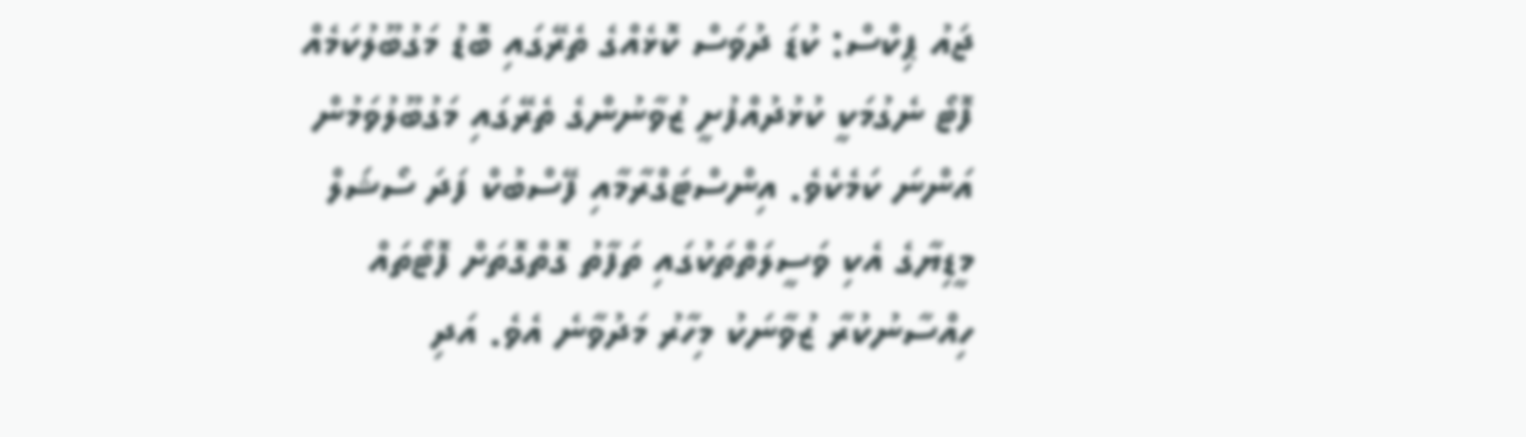ޖައު ޕިކްސް: ކުޑަ ދުވަސް ކޮޅެއްގެ ތެރޭގައި ބޮޑު މަގުބޫލުކަމެއް
ފޮޓޯ ނެގުމަކީ ކުޅުދުއްފުށީ ޒުވާނުންގެ ތެރޭގައި މަގުބޫލުވަމުން އަންނަ ކަމެކެވެ. އިންސްޓަގްރާމާއި ފޭސްބުކް ފަދަ ސޯޝަލް މީޑިޔާގެ އެކި ވަސީލަތްތަކުގައި ތަފާތު ގޮތްގޮތަށް ފޮޓޯތައް ހިއްސާނުކުރާ ޒުވާނަކު މިހާރު މަދުވާނެ އެވެ. އަދި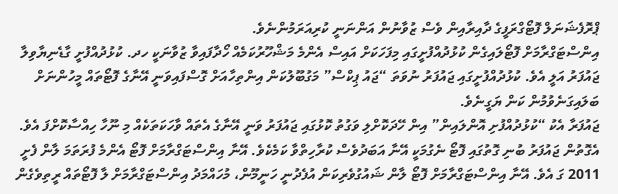ޕްރޮފެޝަނަލް ފޮޓޯގްރަފީގެ ދާއިރާއިން ވެސް ޒުވާނުން އަންނަނީ ކުރިއަރަމުންނެވެ.
އިންސްޓަގްރާމަށް ފޮޓޯލައިގެން ކުޅުދުއްފުށީގައި މިފަހަކަށް އައިސް އެންމެ މަޝްހޫރުކަމެއް ހޯދާފައިވާ ޒުވާނަކީ ހދ. ކުޅުދުއްފުށީ ގާޑެނިޔާވިލާ ޖައުފަރު އަލީ އެވެ. ކުޅުދުއްފުށީގައި ޖައުފަރު ނުވަތަ “ޖައު ޕިކްސް” މަގުބޫލުކަން އިންތިހާއަށް ގޮސްފައިވަނީ އޭނާގެ ފޮޓޯތައް މީހުންނަށް ބަލައިގަނެވުމުން ކަން ޔަގީނެވެ.
ޖައުފަރާ އެކު “ކުޅުދުއްފުށި އޮންލައިން” އިން ހޭދަކޮށްލި ވަގުތު ކޮޅުގައި ޖައުފަރު ވަނީ އޭނާގެ އެތައް ވާހަކަތަކެއް މި ނޫހާ ހިއްސާކޮށްފަ އެވެ. އެގޮތުން ޖައުފަރު ބުނި ގޮތުގައި ފޮޓޯ ނެގުމަކީ އޭނާ އަބަދުވެސް ކުރާހިތްވާ ކަމެކެވެ. އޭނާ އިންސްޓަގްރާމަށް ފޮޓޯ އެންމެ ފުރަތަމަ ލާން ފެށީ 2011 ގަ އެވެ. އޭނާ އިންސްޓަގްރާމަށް ފޮޓޯ ލާން ޝައުގުވެރިކަން އުފެދުނީ ހަނީމޫން، މުހައްމަދު އިންސްޓަގްރާމަށް ލާ ފޮޓޯތައް ރީތިވެގެން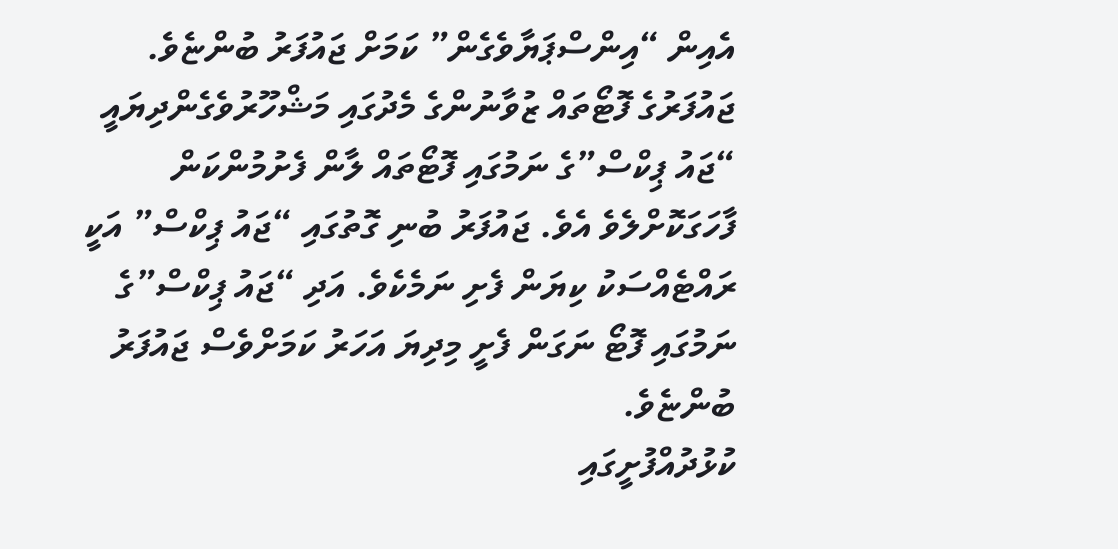އެއިން “އިންސްޕަޔާވެގެން” ކަމަށް ޖައުފަރު ބުންޏެވެ.
ޖައުފަރުގެ ފޮޓޯތައް ޒުވާނުންގެ މެދުގައި މަޝްހޫރުވެގެންދިޔައީ “ޖައު ޕިކްސް”ގެ ނަމުގައި ފޮޓޯތައް ލާން ފެށުމުންކަން ފާހަގަކޮށްލެވެ އެވެ. ޖައުފަރު ބުނި ގޮތުގައި “ޖައު ޕިކްސް” އަކީ ރައްޓެއްސަކު ކިޔަން ފެށި ނަމެކެވެ. އަދި “ޖައު ޕިކްސް”ގެ ނަމުގައި ފޮޓޯ ނަގަން ފެށީ މިދިޔަ އަހަރު ކަމަށްވެސް ޖައުފަރު ބުންޏެވެ.
ކުޅުދުއްފުށީގައި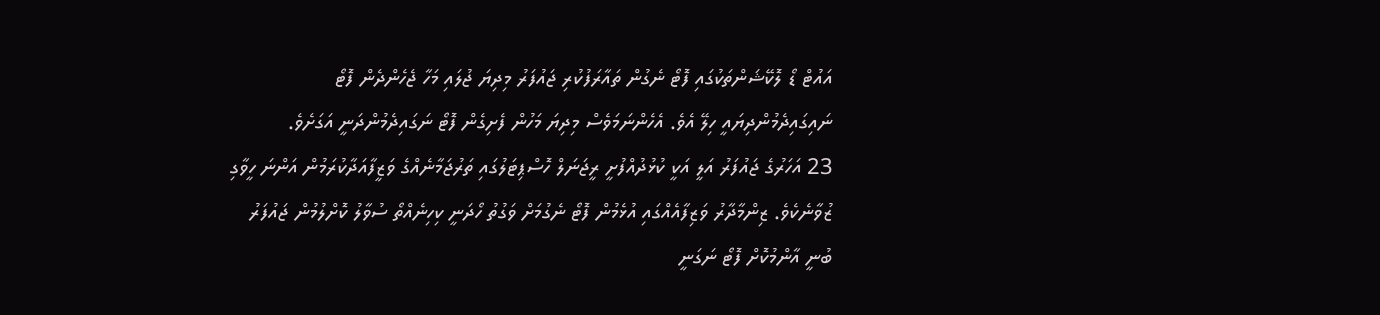އައުޓް ޑޯ ލޮކޭޝަންތަކުގައި ފޮޓޯ ނެގުން ތައާރަފުކުރި ޖައުފަރު މިދިޔަ ޖުލައި މަހާ ޖެހެންދެން ފޮޓޯ ނައިގައިދެމުންދިޔައީ ހިލޭ އެވެ. އެހެންނަމަވެސް މިދިޔަ މަހުން ފެށިގެން ފޮޓޯ ނަގައިދެމުންދަނީ އަގަށެވެ.
23 އަހަރުގެ ޖައުފަރު އަލީ އަކީ ކުޅުދުއްފުށީ ރީޖަނަލް ހޮސްޕިޓަލުގައި ތަރުޖަމާނެއްގެ ވަޒީފާއަދާކުރަމުން އަންނަ ހީވާގި ޒުވާނެކެވެ. ޒިންމާދާރު ވަޒިފާއެއްގައި އުޅެމުން ފޮޓޯ ނެގުމަށް ވަގުތު ހޯދަނީ ކިހިނެއްތޯ ސުވާލު ކޮށްލުމުން ޖައުފަރު ބުނީ އާންމުކޮށް ފޮޓޯ ނަގަނީ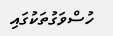ހުސްވަގުތަކުގައި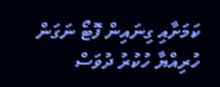ކަމަށާއި ގިނައިން ފޮޓޯ ނަގަން ހުރިއްޔާ ހުކުރު ދުވަސް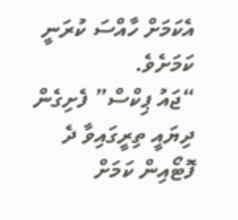އެކަމަށް ހާއްސަ ކުރަނީ ކަމަށެވެ.
“ޖައު ޕިކްސް” ފެށިގެން ދިޔައީ ތިރީގައިވާ ދެ ފޮޓޯއިން ކަމަށް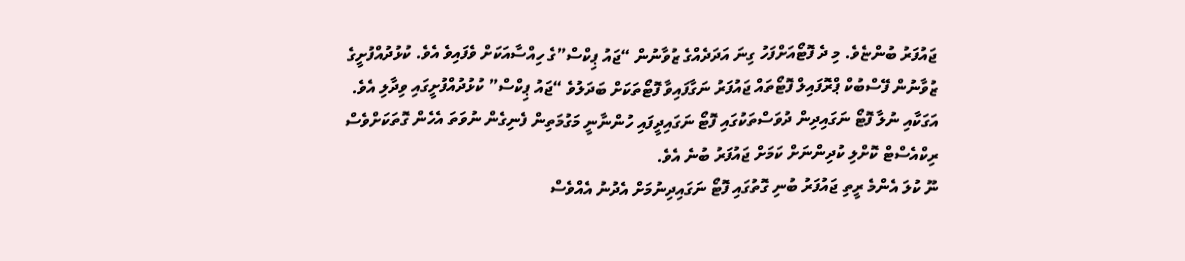ޖައުފަރު ބުންޏެވެ. މި ދެ ފޮޓޯއަށްފަހު ގިނަ އަދަދެއްގެ ޒުވާނުން “ޖައު ޕިކްސް”ގެ ހިއްސާއަކަށް ވެފައިވެ އެވެ. ކުޅުދުއްފުށީގެ ޒުވާނުން ފޭސްބުކް ޕްރޮފައިލް ފޮޓޯތައް ޖައުފަރު ނަގާފައިވާ ފޮޓޯތަކަށް ބަދަލުވެ “ޖައު ޕިކްސް” ކުޅުދުއްފުށީގައި ވިދާލި އެވެ.
އަގަކާއި ނުލާ ފޮޓޯ ނަގައިދިން ދުވަސްތަކުގައި ފޮޓޯ ނަގައިދީފައި ހުންނާނީ މަގުމަތިން ފެނިގެން ނުވަތަ އެހެން ގޮތަކަށްވެސް ރިކްއެސްޓް ކޮށްލި ކުދިންނަށް ކަމަށް ޖައުފަރު ބުނެ އެވެ.
ނޫ ކުލަ އެންމެ ރީތި ޖައުފަރު ބުނި ގޮތުގައި ފޮޓޯ ނަގައިދިނުމަށް އެދުނު އެއްވެސް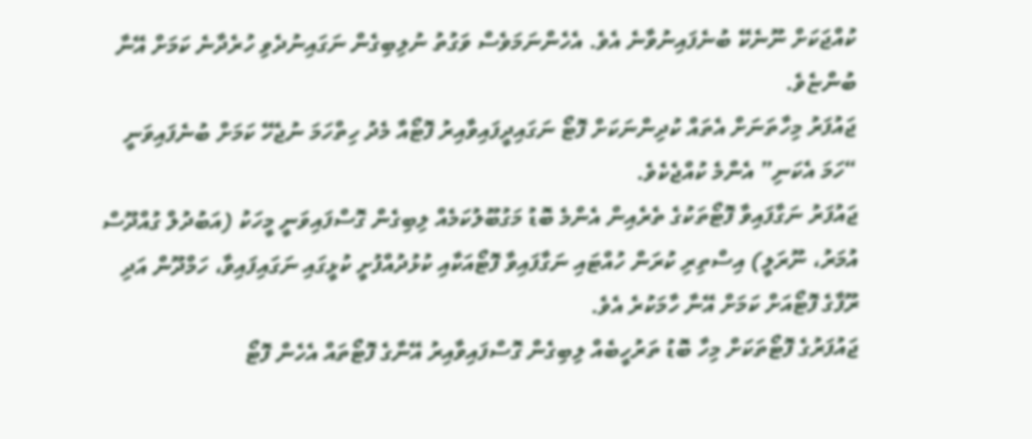ކުއްޖަކަށް ނޫނެކޭ ބުނެފައިނުވާނެ އެވެ. އެހެންނަމަވެސް ވަގުތު ނުލިބިގެން ނަގައިނުދެވި ހުރެދާނެ ކަމަށް އޭނާ ބުންޏެވެ.
ޖައުފަރު މިހާތަނަށް އެތައް ކުދިންނަކަށް ފޮޓޯ ނަގައިދީފައިވާއިރު ފޮޓޯއާ މެދު ހިތްހަމަ ނުޖެހޭ ކަމަށް ބުނެފައިވަނީ “ހަމަ އެކަނި” އެންމެ ކުއްޖެކެވެ.
ޖައުފަރު ނަގާފައިވާ ފޮޓޯތަކުގެ ތެރެއިން އެންމެ ބޮޑު މަގުބޫލުކަމެއް ލިބިގެން ގޮސްފައިވަނީ މީހަކު (އަބުދުލް ގުއްދޫސް އުމަރު، ނޫރަލީ) އިސްތިރި ކުރަން ހުއްޓައި ނަގާފައިވާ ފޮޓޯއަކާއި ކުޅުދުއްފުށީ ކުޅީގައި ނަގައިފައިވާ، ހަމްދޫން އަދި ރޫފާގެ ފޮޓޯއަށް ކަމަށް އޭނާ ހާމަކުރެ އެވެ.
ޖައުފަރުގެ ފޮޓޯތަކަށް މިހާ ބޮޑު ތަރުހީބެއް ލިބިގެން ގޮސްފައިވާއިރު އޭނާގެ ފޮޓޯތައް އެހެން ފޮޓޯ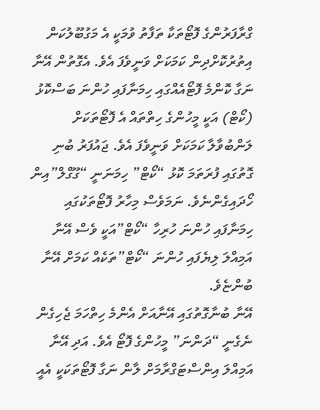ގްރާފަރުންގެ ފޮޓޯތަކާ ތަފާތު ވުމަކީ އެ މަގުބޫލުކަން އިތުރުކޮށްދިން ކަމަކަށް ވަނީވެފަ އެވެ. އެގޮތުން އޭނާ ނަގާ ކޮންމެ ފޮޓޯއެއްގައި ހިމަނާފައި ހުންނަ ބަސްކޮޅު (ކޯޓް) އަކީ މީހުންގެ ހިތްތައް އެ ފޮޓޯތަކަށް ލަންބުވާލާ ކަމަކަށް ވަނީވެފަ އެވެ. ޖައުފަރު ބުނި ގޮތުގައި ފުރަތަމަ ކޮޅު “ކޯޓް” ހިމަނަނީ “ގޫގްލް”އިން ހޯދައިގެންނެވެ. ނަމަވެސް މިހާރު ފޮޓޯތަކުގައި ހިމަނާފައި ހުންނަ ހުރިހާ “ކޯޓް”އަކީ ވެސް އޭނާ އަމިއްލަ ލިޔެފައި ހުންނަ “ކޯޓް”ތަކެއް ކަމަށް އޭނާ ބުންޏެވެ.
އޭނާ ބުނާގޮތުގައި އޭނާއަށް އެންމެ ހިތްހަމަ ޖެހިގެން ނެގެނީ “ދަންނަ” މީހުންގެ ފޮޓޯ އެވެ. އަދި އޭނާ އަމިއްލަ އިންސްޓަގްރާމަށް ލާން ނަގާ ފޮޓޯތަކަކީ އެއީ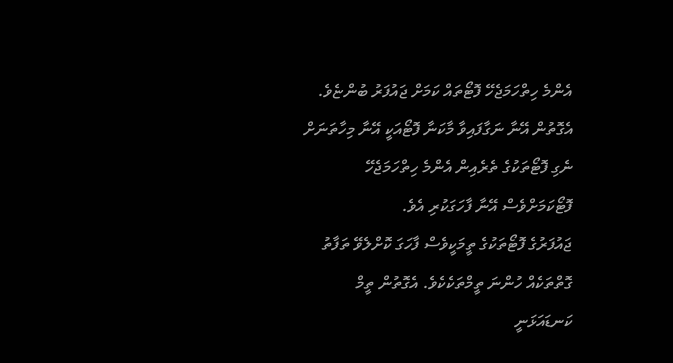އެންމެ ހިތްހަމަޖެހޭ ފޮޓޯތައް ކަމަށް ޖައުފަރު ބުންޏެވެ. އެގޮތުން އޭނާ ނަގާފައިވާ މާކަނާ ފޮޓޯއަކީ އޭނާ މިހާތަނަށް ނެގި ފޮޓޯތަކުގެ ތެރެއިން އެންމެ ހިތްހަމަޖެހޭ ފޮޓޯކަމަށްވެސް އޭނާ ފާހަގަކުރި އެވެ.
ޖައުފަރުގެ ފޮޓޯތަކުގެ ތީމަކީވެސް ފާހަގަ ކޮށްލެވޭ ތަފާތު ގޮތްތަކެއް ހުންނަ ތީމްތަކެކެވެ. އެގޮތުން ތީމް ކަނޑައަޅަނީ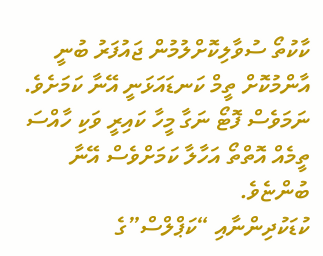ކާކުތޯ ސުވާލިކޮށްލުމުން ޖައުފަރު ބުނީ އާންމުކޮށް ތީމް ކަނޑައަޅަނީ އޭނާ ކަމަށެވެ. ނަމަވެސް ފޮޓޯ ނަގާ މީހާ ކައިރީ ވަކި ހާއްސަ ތީމެއް އޮތްތޯ އަހާލާ ކަމަށްވެސް އޭނާ ބުންޏެވެ.
ކުޑަކުދިންނާއި “ކަޕްލްސް”ގެ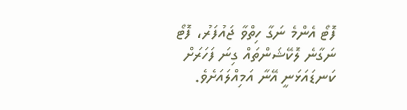ފޮޓޯ އެންމެ ނަގާ ހިތްވާ ޖައުފަރު، ފޮޓޯ ނަގާނެ ލޮކޭޝަންތައް ގިނަ ފަހަރަށް ކަނޑައަޅަނީ އޭނާ އަމިއްލައަށެވެ.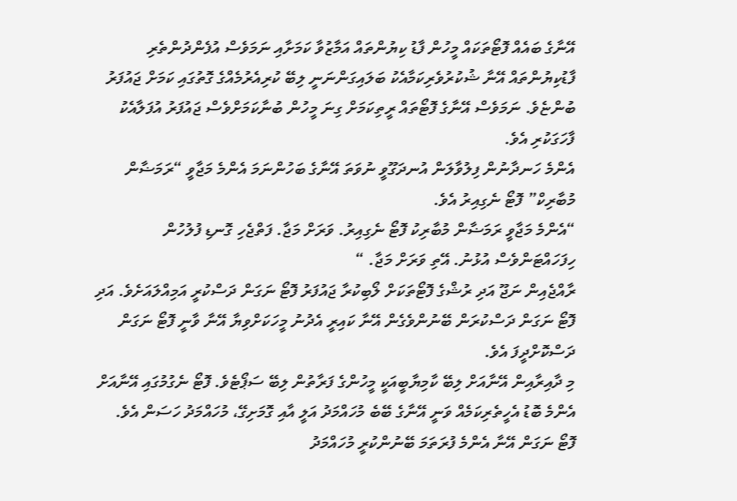އޭނާގެ ބައެއް ފޮޓޯތަކައް މީހުން ފާޑު ކިޔުންތައް އަމާޒުވާ ކަމަށާއި ނަމަވެސް އުފެންދުންތެރި ފާޑުކިޔުންތައް އޭނާ ޝުކުރުވެރިކަމާއެކު ބަލައިގަންނަނީ ލިބޭ ކުރިއެރުމެއްގެ ގޮތުގައި ކަމަށް ޖައުފަރު ބުންޏެވެ. ނަމަވެސް އޭނާގެ ފޮޓޯތައް ރީތިކަމަށް ގިނަ މީހުން ބުނާކަމަށްވެސް ޖައުފަރު އުފަލާއެކު ފާހަގަކުރި އެވެ.
އެންމެ ހަނދާނުން ފިލުވާލަން އުނދަގޫވީ ނުވަތަ އޭނާގެ ބަހުންނަމަ އެންމެ މަޖާވީ “ރަމަޟާން މުބާރިކް” ފޮޓޯ ނެގިއިރު އެވެ.
“އެންމެ މަޖާވީ ރަމަޟާން މުބާރިކު ފޮޓޯ ނެގިއިރު. ވަރަށް މަޖާ. ފަތްޖެހި ގޮނޑި ފުލުހުން ހިފަހައްޓަންވެސް އުޅުނު. އޭތި ވަރަށް މަޖާ. “
ރާއްޖެއިން ނަޖޫ އަދި ރުޝްގެ ފޮޓޯތަކަށް ލޯބިކުރާ ޖައުފަރު ފޮޓޯ ނަގަން ދަސްކުރީ އަމިއްލައަށެވެ. އަދި ފޮޓޯ ނަގަން ދަސްކުރަން ބޭނުންވެގެން އޭނާ ކައިރީ އެދުނު މީހަކަށްވިޔާ އޭނާ ވާނީ ފޮޓޯ ނަގަން ދަސްކޮށްދީފަ އެވެ.
މި ދާއިރާއިން އޭނާއަށް ލިބޭ ކާމިޔާބީއަކީ މީހުންގެ ފަރާތުން ލިބޭ ސަޕޯޓެވެ. ފޮޓޯ ނެގުމުގައި އޭނާއަށް އެންމެ ބޮޑު އެހީތެރިކަމެއް ވަނީ އޭނާގެ ބޭބެ މުހައްމަދު އަލީ އާއި ގޮމަށިގޭ، މުހައްމަދު ހަސަން އެވެ.
ފޮޓޯ ނަގަން އޭނާ އެންމެ ފުރަތަމަ ބޭނުންކުރީ މުހައްމަދު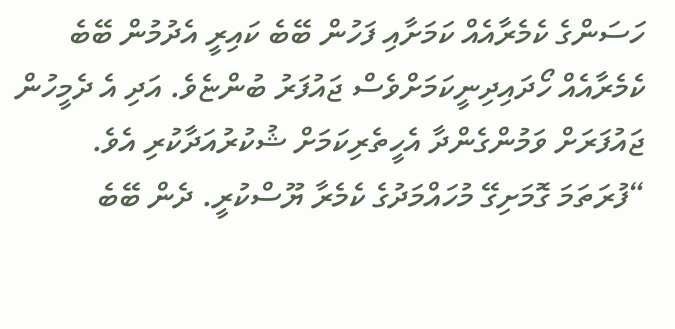ހަސަންގެ ކެމެރާއެއް ކަމަށާއި ފަހުން ބޭބެ ކައިރީ އެދުމުން ބޭބެ ކެމެރާއެއް ހޯދައިދިނީކަމަށްވެސް ޖައުފަރު ބުންޏެވެ. އަދި އެ ދެމީހުން ޖައުފަރަށް ވަމުންގެންދާ އެހީތެރިކަމަށް ޝުކުރުއަދާކުރި އެވެ.
“ފުރަތަމަ ގޮމަށިގޭ މުހައްމަދުގެ ކެމެރާ ޔޫސްކުރީ. ދެން ބޭބެ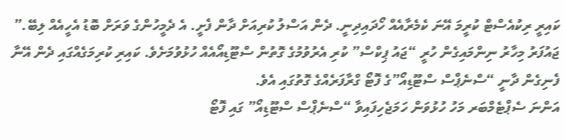ކައިރީ ރިކުއެސްޓް ކުރީމަ އޭނަ ކެމެރާއެއް ހޯދައިދިނީ. ދެން އަސްލު ކުރިއަށް ދާން ފެށީ. އެ ދެމީހުންގެ ވަރަށް ބޮޑު އެހީއެއް ލިބޭ.”
ޖައުފަރު މިހާރު ނިންމައިގެން ހުރީ “ޖައު ޕިކްސް” ކުރި އެރުވުމުގެ ގޮތުން ސްޓޫޑިއޯއެއް ހުޅުވުމަށެވެ. ކައިރި ކުރިމަގެއްގައި ދެން އޭނާ ފެނިގެން ދާނީ “ސްނެޕްސް ސްޓޫޑިއޯ”ގެ ފޮޓޯ ގްރާފަރެއްގެ ގޮތުގައި އެވެ.
އަންނަ ސެޕްޓެމްބަރ މަހު ހުޅުވަން ހަމަޖެހިފައިވާ “ސްނެޕްސް ސްޓޫޑިއޯ” ގައި ފޮޓޯ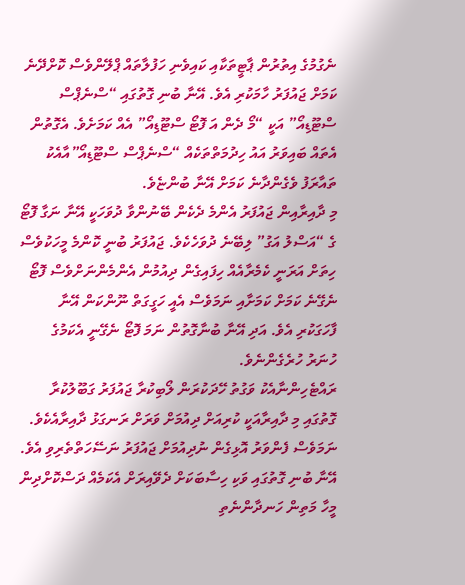ނެގުމުގެ އިތުރުން ޕާޓީތަކާއި ކައިވެނި ހަފުލާތައް ޕްލޭންވެސް ކޮށްދޭނެ ކަމަށް ޖައުފަރު ހާމަކުރި އެވެ. އޭނާ ބުނި ގޮތުގައި “ސްނެޕްސް ސްޓޫޑިއޯ” އަކީ “މޯ ދެން އަ ފޮޓޯ ސްޓޫޑިއޯ” އެއް ކަމަށެވެ. އެގޮތުން އެތައް ބައިވަރު އައު ހިދުމަތްތަކެއް “ސްނެޕްސް ސްޓޫޑިއޯ”އާއެކު ތައާރަފު ވެގެންދާނެ ކަމަށް އޭނާ ބުންޏެވެ.
މި ދާއިރާއިން ޖައުފަރު އެންމެ ދެކެން ބޭނުންވާ ދުވަހަކީ އޭނާ ނަގާ ފޮޓޯ ގެ “އަސްލު އަގު” ލިބޭނެ ދުވަހެކެވެ. ޖައުފަރު ބުނީ ކޮންމެ މީހަކުވެސް ހިތަށް އަރަނީ ކެމެރާއެއް ހިފައިގެން ދިއުމުން އެންމެންނަށްވެސް ފޮޓޯ ނެގޭނެ ކަމަށް ކަމަށާއި ނަމަވެސް އެއީ ހަގީގަތް ނޫންކަން އޭނާ ފާހަގަކުރި އެވެ. އަދި އޭނާ ބުނާގޮތުން ނަމަ ފޮޓޯ ނެގޭނީ އެކަމުގެ ހުނަރު ހުރެގެންނެވެ.
ރައްޓެހިންނާއެކު ވަގުތު ހޭދަކުރަން ލޯބިކުރާ ޖައުފަރު ގަބޫލުކުރާ ގޮތުގައި މި ދާއިރާއަކީ ކުރިއަށް ދިއުމަށް ވަރަށް ރަނގަޅު ދާއިރާއެކެވެ. ނަމަވެސް ފެންވަރު އޮޅިގެން ނުދިއުމަށް ޖައުފަރު ނަސޭހަތްތެރިވި އެވެ. އޭނާ ބުނި ގޮތުގައި ވަކި ހިސާބަކަށް ދެވޭއިރަށް އެކަމެއް ދަސްކޮށްދިން މީހާ މަތިން ހަނދާންނެތި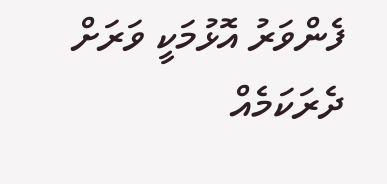ފެންވަރު އޮޅުމަކީ ވަރަށް ދެރަކަމެއް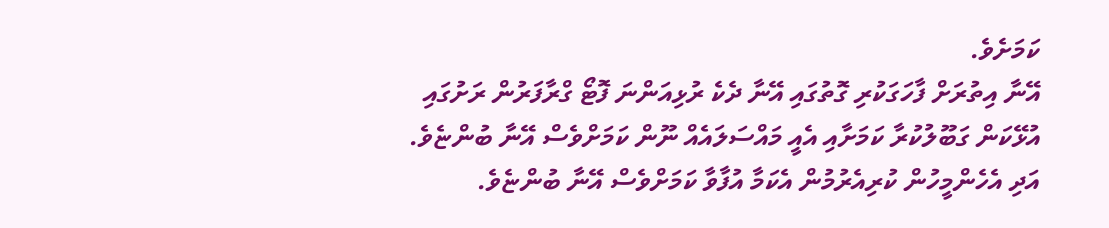ކަމަށެވެ.
އޭނާ އިތުރަށް ފާހަގަކުރި ގޮތުގައި އޭނާ ދެކެ ރުޅިއަންނަ ފޮޓޯ ގްރާފަރުން ރަށުގައި އުޅޭކަން ގަބޫލުކުރާ ކަމަށާއި އެއީ މައްސަލައެއް ނޫން ކަމަށްވެސް އޭނާ ބުންޏެވެ. އަދި އެހެންމީހުން ކުރިއެރުމުން އެކަމާ އުފާވާ ކަމަށްވެސް އޭނާ ބުންޏެވެ.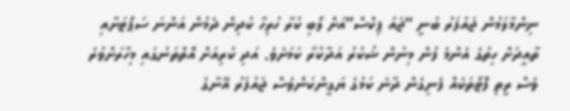ނިންމާލަމުން ޖައުފަރު ބުނީ “ޖައު ޕިކްސް”އަށް ލޯބި ކުރާ ހުރިހާ ކުދިން ދެމުން އަންނަ ސަޕޯޓަށާއި ތާއީދަށް ހިތުގެ އެންމެ ފުން މިނުން ޝުކުރު އަދާކުރާ ކަމަށެވެ. އަދި ކުރިއަށް އޮތްތަނުގައި މިހާރަށްވުރެ ވެސް ރީތި ފޮޓޯތަކެއް ފެނިގެން ދާނެ ކަމުގެ ޔަގީންކަންވެސް ޖައުފަރު އޭނާގެ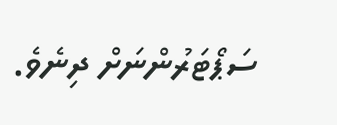ސަޕޯޓަރުންނަށް ދިނެވެ.